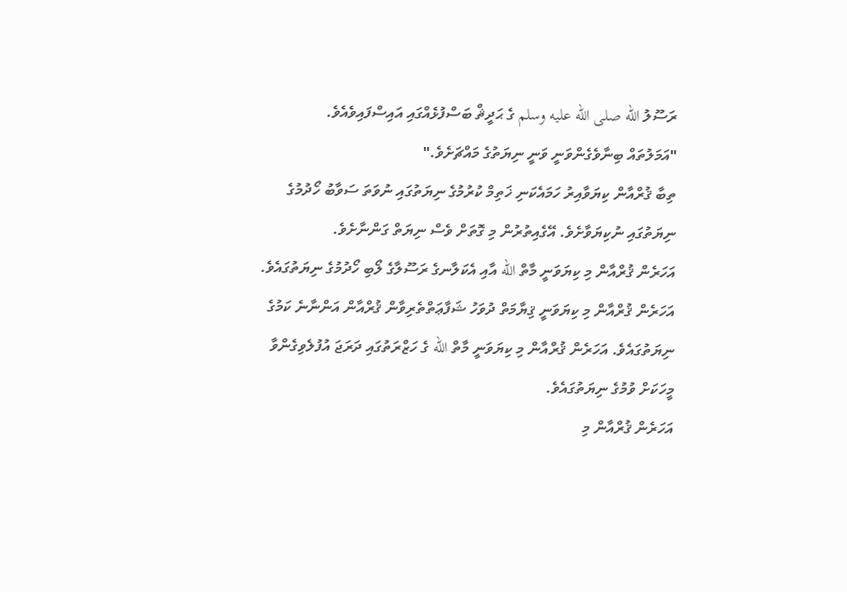ރަސޫލު الله صلى الله عليه وسلم ގެ ޙަދީޘް ބަސްފުޅެއްގައި އައިސްފައިވެއެވެ.
"އަމަލުތައް ބިނާވެގެންވަނީ ވަނީ ނިޔަތުގެ މައްޗަށެވެ."
ތިބާ ޤުރްއާން ކިޔަވާއިރު ހަމައެކަނި ޚަތިމް ކުރުމުގެ ނިޔަތުގައި ނުވަތަ ސަވާބު ހޯދުމުގެ ނިޔަތުގައި ނުކިޔަވާށެވެ. އޭގެއިތުރުން މި ގޮތަށް ވެސް ނިޔަތް ގަންނާށެވެ.
އަހަރެން ޤުރްއާން މި ކިޔަވަނީ މާތް الله އާއި އެކަލާނގެ ރަސޫލާގެ ލޯބި ހޯދުމުގެ ނިޔަތުގައެވެ. އަހަރެން ޤުރްއާން މި ކިޔަވަނީ ޤިޔާމަތް ދުވަހު ޝަފާޢަތްތެރިވާން ޤުރްއާން އަންނާނެ ކަމުގެ ނިޔަތުގައެވެ. އަހަރެން ޤުރްއާން މި ކިޔަވަނީ މާތް الله ގެ ހަޒްރަތުގައި ދަރަޖަ އުފުލެވިގެންވާ މީހަކަށް ވުމުގެ ނިޔަތުގައެވެ.
އަހަރެން ޤުރްއާން މި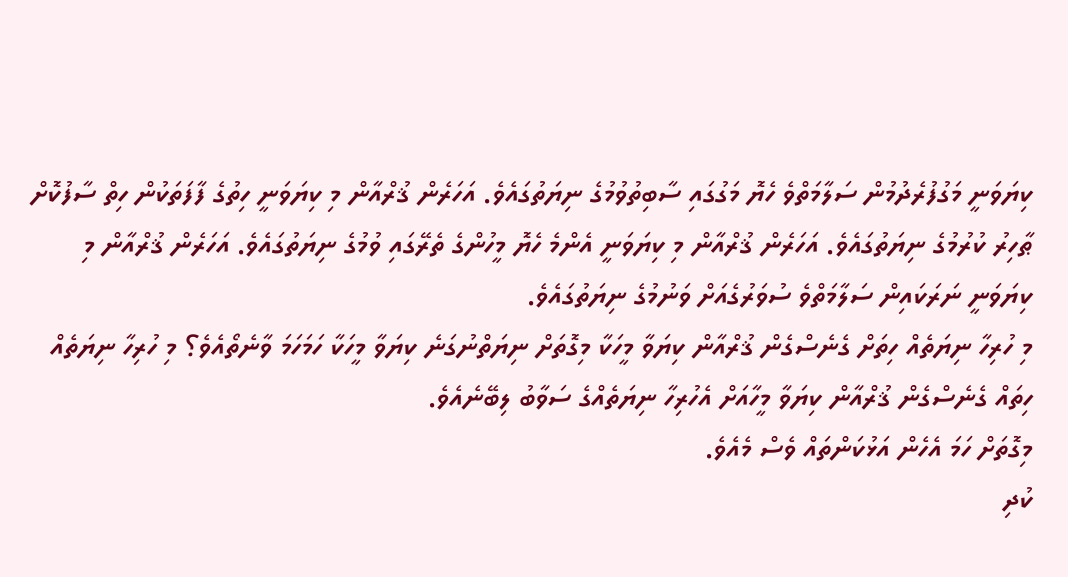ކިޔަވަނީ މަގުފުރެދުމުން ސަލާމަތްވެ ހެޔޮ މަގުގައި ސާބިތުވުމުގެ ނިޔަތުގައެވެ. އަހަރެން ޤުރްއާން މި ކިޔަވަނީ ހިތުގެ ފާފަތަކުން ހިތް ސާފުކޮށް ޠާހިރު ކުރުމުގެ ނިޔަތުގައެވެ. އަހަރެން ޤުރްއާން މި ކިޔަވަނީ އެންމެ ހެޔޮ މީހުންގެ ތެރޭގައި ވުމުގެ ނިޔަތުގައެވެ. އަހަރެން ޤުރްއާން މި ކިޔަވަނީ ނަރަކައިން ސަލާމަތްވެ ސުވަރުގެއަށް ވަނުމުގެ ނިޔަތުގައެވެ.
މި ހުރިހާ ނިޔަތެއް ހިތަށް ގެނެސްގެން ޤުރްއާން ކިޔަވާ މީހަކާ މިގޮތަށް ނިޔަތްނުގަނެ ކިޔަވާ މީހަކާ ހަމަހަމަ ވާނެތޯއެވެ؟ މި ހުރިހާ ނިޔަތެއް ހިތައް ގެނެސްގެން ޤުރްއާން ކިޔަވާ މީހާއަށް އެހުރިހާ ނިޔަތެއްގެ ސަވާބު ލިބޭނެއެވެ.
މިގޮތަށް ހަމަ އެހެން އަޅުކަންތައް ވެސް މެއެވެ.
ކުދި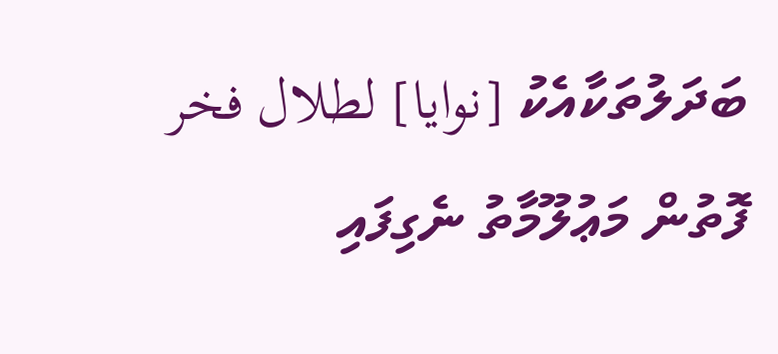ބަދަލުތަކާއެކު [نوايا] لطلال فخر ފޮތުން މަޢުލޫމާތު ނެގިފައި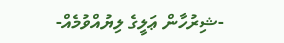-ޝިރުހާން ޢަލީގެ ލިޔުއްވުމެއް-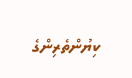ކިޔުންތެރިންގެ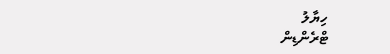ހިޔާލު
ޓްރެންޑިން